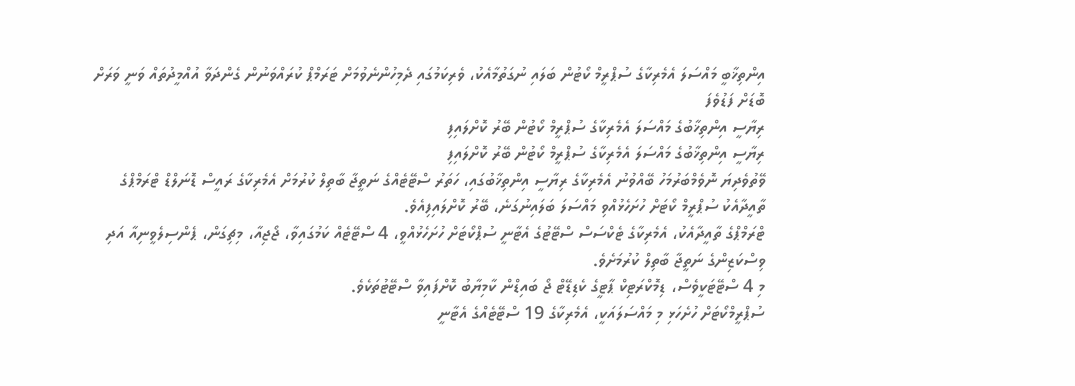އިންތިޚާބީ މައްސަލަ އެމެރިކާގެ ސުޕްރީމް ކޯޓުން ބަލައި ނުގަތުމާއެކު، ވެރިކަމުގައި ދެމިހުންނެވުމަށް ޓަރަމްޕް ކުރައްވަނުން ގެންދަވާ އުއްމީދުތައް ވަނީ ވަރަށް ބޮޑަށް ފަޑުވެފަ
ރިޔާސީ އިންތިޚާބުގެ މައްސަލަ އެމެރިކާގެ ސުޕްރީމް ކޯޓުން ބޭރު ކޮށްލައިފި
ރިޔާސީ އިންތިޚާބުގެ މައްސަލަ އެމެރިކާގެ ސުޕްރީމް ކޯޓުން ބޭރު ކޮށްލައިފި
ވޭތުވެދިޔަ ނޮވެމްބަރުމަހު ބޭއްވުނު އެމެރިކާގެ ރިޔާސީ އިންތިޚާބުގައި، ހަތަރު ސްޓޭޓެއްގެ ނަތީޖާ ބާތިލް ކުރުމަށް އެމެރިކާގެ ރައީސް ޑޮނަލްޑް ޓްރަމްޕްގެ ތާއީދާއެކު ސުޕްރީމް ކޯޓަށް ހުށަހެޅުއްވި މައްސަލަ ބަލައިނުގަނެ، ބޭރު ކޮށްލައިފިއެވެ.
ޓްރަމްޕްގެ ތާއީދާއެކު، އެމެރިކާގެ ޓެކްސަސް ސްޓޭޓުގެ އެޓާނީ ސުޕްކޯޓަށް ހުށަހެޅުއްވީ، 4 ސްޓޭޓެއް ކަމުގައިވާ، ޖޯޖިއާ، މިޗިގަން، ޕެންސިލެވީނިއާ އަދި ވިސްކަޒިންގެ ނަތީޖާ ބާތިލް ކުރުމަށެވެ.
މި 4 ސްޓޭޓަކީވެސް، ޑިމޮކްރަޓިކް ޕާޓީގެ ކެޑިޑޭޓް ޖޯ ބައިޑްން ކާމިޔާބު ކޮށްފައިވާ ސްޓޭޓުތަކެވެ.
ސުޕްރީމްކޯޓަށް ހުށެހަޅި މި މައްސަލައަކީ، އެމެރިކާގެ 19 ސްޓޭޓެއްގެ އެޓާނީ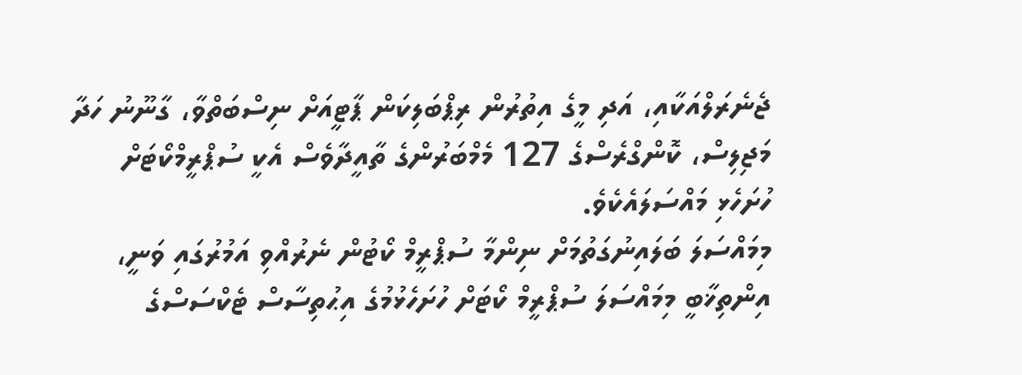ޖެނެރަލްއަކާއި، އަދި މީގެ އިތުރުން ރިޕްބަލިކަން ޕާޓީއަށް ނިސްބަތްވާ، ގާނޫނު ހަދާ މަޖިލިސް، ކޮންގްރެސްގެ 127 މެމްބަރުންގެ ތާއީދާވެސް އެކީ ސުޕްރީމްކޯޓަށް ހުށަހެޅި މައްސަލައެކެވެ.
މިމައްސަލަ ބަލައިނުގަތުމަށް ނިންމާ ސުޕްރީމް ކޯޓުން ނެރުއްވި އަމުރުގައި ވަނީ، އިންތިޚާބީ މިމައްސަލަ ސުޕްރީމް ކޯޓަށް ހުށަހެޅުމުގެ އިޙުތިސާސް ޓެކްސަސްގެ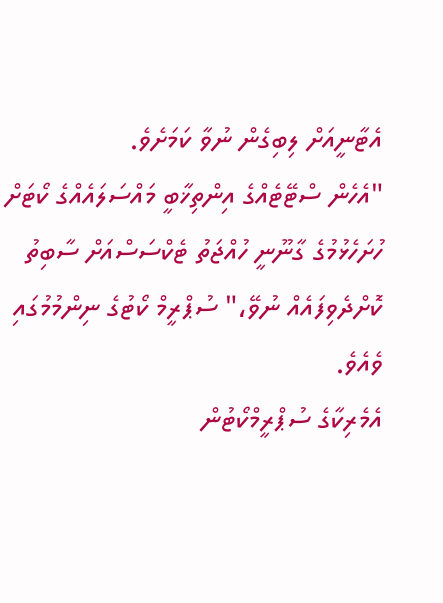އެޓާނީއަށް ލިބިގެން ނުވާ ކަމަށެވެ.
"އެހެން ސްޓޭޓެއްގެ އިންތިޚާބީ މައްސަލައެއްގެ ކޯޓަށް ހުށަހެޅުމުގެ ގާނޫނީ ހުއްޖަތު ޓެކްސަސްއަށް ސާބިތު ކޮށްދެވިފައެއް ނުވޭ،" ސުޕްރީމް ކޯޓުގެ ނިންމުމުގައި ވެއެވެ.
އެމެރިކާގެ ސުޕްރީމްކޯޓުން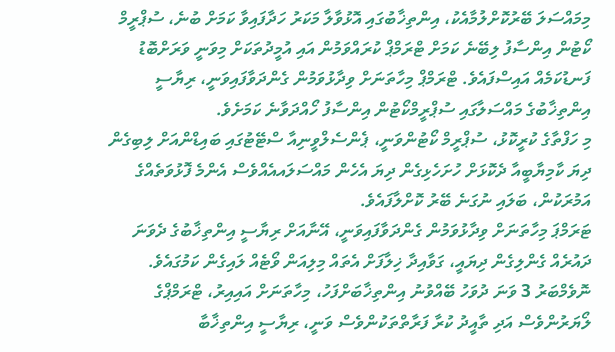މިމައްސަލަ ބޭރުކޮށްލުމާއެކު، އިންތިޚާބުގައި އޮޅުވާލާ މަކަރު ހަދާފައިވާ ކަމަށް ބުނެ، ސުޕްރީމް ކޯޓުން އިންސާފު ލިބޭނެ ކަމަށް ޓްރަމްޕް ކުރައްވަމުން އައި އުމީދުތަކަށް މިވަނީ ވަރަށްބޮޑު ފަނޑުކަމެއް އައިސްފައެވެ. ޓްރަމްޕް މިހާތަނަށް ވިދާޅުވަމުން ގެންދަވާފައިވަނީ، ރިޔާސީ އިންތިޚާބުގެ މައްސަލާގައި ސުޕްރީމްކޯޓުން އިންސާފު ހޯއްދަވާނެ ކަމަށެވެ.
މި ހަފްތާގެ ކުރީކޮޅު، ސުޕްރީމް ކޯޓުންވަނީ، ޕެންސެލްވީނިއާ ސްޓޭޓުގައި ބައިޑްންއަށް ލިބިގެން ދިޔަ ކާމިޔާބީއާ ދެކޮޅަށް ހުށަހެޅިގެން ދިޔަ އެހެން މައްސަލައއެއްވެސް އެންމެ ފޮޅުވަތެއްގެ އަމުރަކުން، ބަލައި ނުގަނެ ބޭރު ކޮށްލާފައެވެ.
ޓަރަމްޕަ މިހާތަނަށް ވިދާޅުވަމުން ގެންދަވާފައިވަނީ، އޭނާއަށް ރިޔާސީ އިންތިޚާބުގެ ދެވަނަ ދައުރެއް ގެންލިގެން ދިޔައީ، ގަވާއިދާ ޚިލާފަށް އެތައް މިލިއަން ވޯޓެއް ލައިގެން ކަމުގައެވެ.
ނޮވެމްބަރު 3 ވަނަ ދުވަހު ބޭއްވުނު އިންތިޚާބަށްފަހު، މިހާތަނަށް އައިއިރު، ޓްރަމްޕްގެ ލޯޔަރުންވެސް އަދި ތާއީދު ކުރާ ފަރާތްތަކުންވެސް ވަނީ، ރިޔާސީ އިންތިޚާބާ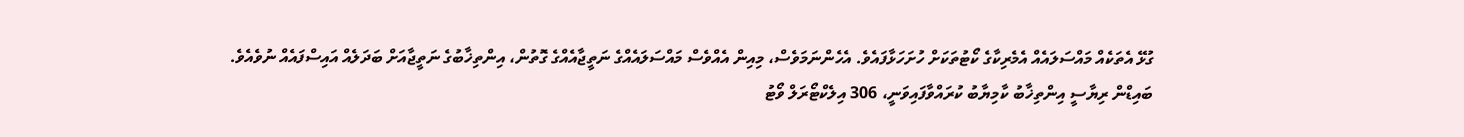ގުޅޭ އެތަކެއް މައްސަލައެއް އެމެރިކާގެ ކޯޓުތަކަށް ހުށަހަޅާފައެވެ. އެހެންނަމަވެސް، މިއިން އެއްވެސް މައްސަލައެއްގެ ނަތީޖާއެއްގެ ގޮތުން، އިންތިޚާބުގެ ނަތީޖާއަށް ބަދަލެއް އައިސްފައެއް ނުވެއެވެ.
ބައިޑްން ރިޔާސީ އިންތިޚާބު ކާމިޔާބު ކުރައްވާފައިވަނީ، 306 އިލެކްޓޯރަލް ވޯޓު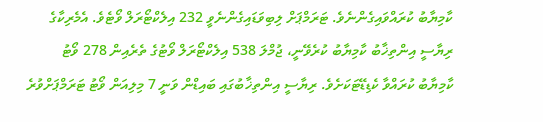ކާމިޔާބު ކުރައްވައިގެންނެވެ. ޓަރަމްޕަށް ލިބިވަޑައިގެންނެވީ 232 އިލެކްޓޯރަލް ވޯޓެވެ. އެމެރިކާގެ ރިޔާސީ އިންތިޚާބު ކާމިޔާބު ކުރެވޭނީ، ޖުމްލަ 538 އިލެކްޓޯރަލް ވޯޓުގެ ތެރެއިން 278 ވޯޓު ކާމިޔާބު ކުރައްވާ ކެޑިޑޭޓަކަށެވެ. ރިޔާސީ އިންތިޚާބުގައި ބައިޑްން ވަނީ 7 މިލިއަން ވޯޓު ޓަރަމްޕަށްވުރެ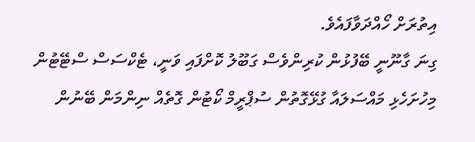އިތުރަށް ހޯއްދަވާފައެވެ.
ގިނަ ގާނޫނީ ބޭފުޅުން ކުރިންވެސް ގަބޫލު ކޮށްފައި ވަނީ، ޓެކްސަސް ސްޓޭޓުން މިހުށަހެޅި މައްސަލައާ ގުޅޭގޮތުން ސުޕްރީމް ކޯޓުން ގޮތެއް ނިންމަން ބޭނުން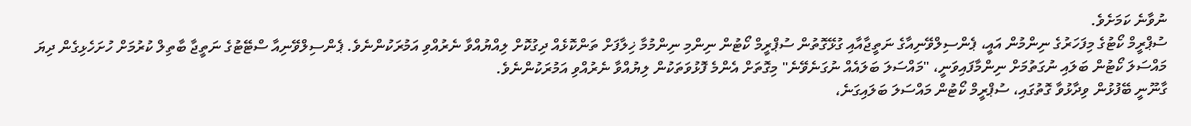ނުވާނެ ކަމަށެވެ.
ސުޕްރީމް ކޯޓުގެ މިފަހަރުގެ ނިންމުން އައީ، ޕެންސިލްވޭނިއާގެ ނަތީޖާއާއި ގުޅޭގޮތުން ސުޕްރީމް ކޯޓުން ނިންމި ނިންމުމާ ޚިލާފަށް ތަންކޮޅެއް ދިގުކޮށް ލިއްޔުއްވާ ނެރުއްވި އަމުރަކުންނެވެ. ޕެންސިލްވޭނިއާ ސްޓޭޓުގެ ނަތީޖާ ބާތިލް ކުރުމަށް ހުށަހެޅިގެން ދިޔަ މައްސަލަ ކޯޓުން ބަލައި ނުގަތުމަށް ނިންމާފައިވަނީ، "މައްސަލަ ބަލައެއް ނުގަނެވޭނެ" މިގޮތަށް އެންމެ ފޮޅުވަތަކުން ލިޔުއްވާ ނެރުއްވި އަމުރަކުންނެވެ.
ގާނޫނީ ބޭފުޅުން ވިދާޅުވާ ގޮތުގައި، ސުޕްރީމް ކޯޓުން މައްސަލަ ބަލައިގަނެ،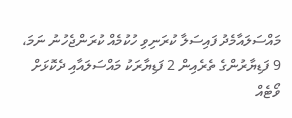މައްސަލައާމެދު ފައިސަލާ ކުރަނިވި ހުކުމެއް ކުރަންޖެހުނު ނަމަ، 9 ފަޑިޔާރުންގެ ތެރެއިން 2 ފަޑިޔާރަކު މައްސަލައާއި ދެކޮޅަށް ވޯޓެއް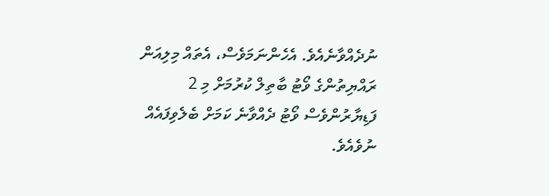ނުދެއްވާނެއެވެ. އެހެންނަމަވެސް، އެތައް މިލިއަން ރައްޔިތުންގެ ވޯޓު ބާތިލް ކުރުމަށް މި 2 ފަޑިޔާރުންވެސް ވޯޓު ދެއްވާނެ ކަމަށް ބެލެވިފައެއް ނުވެއެވެ.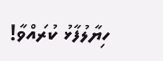ހިޔާލުފާޅު ކުރައްވާ!